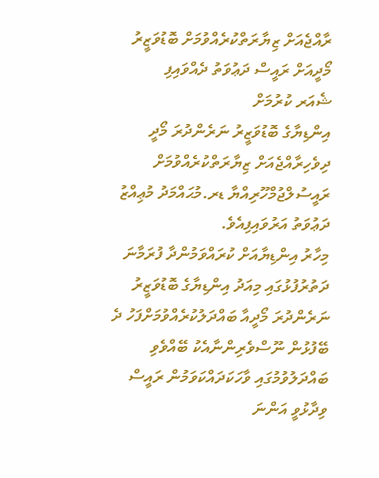ރާއްޖެއަށް ޒިޔާރަތްކުރެއްވުމަށް ބޮޑުވަޒީރު މޯދީއަށް ރައީސް ދަޢުވަތު ދެއްވައިފި
ޝެއަރ ކުރުމަށް
އިންޑިޔާގެ ބޮޑުވަޒީރު ނަރެންދުރަ މޯދީ ދިވެހިރާއްޖެއަށް ޒިޔާރަތްކުރެއްވުމަށް ރައީސުލްޖުމްހޫރިއްޔާ ޑރ.މުޙައްމަދު މުޢިއްޒު ދަޢުވަތު އަރުވައިފިއެވެ.
މިހާރު އިންޑިޔާއަށް ކުރައްވަމުންދާ ފުރަމާނަ ދަތުރުފުޅުގައި މިއަދު އިންޑިޔާގެ ބޮޑުވަޒީރު ނަރެންދުރަ މޯދީއާ ބައްދަލުކުރެއްވުމަށްފަހު ދެ ބޭފުޅުން ނޫސްވެރިންނާއެކު ބޭއްވެވި ބައްދަލުވުމުގައި ވާހަކަދައްކަވަމުން ރައީސް ވިދާޅުވީ އަންނަ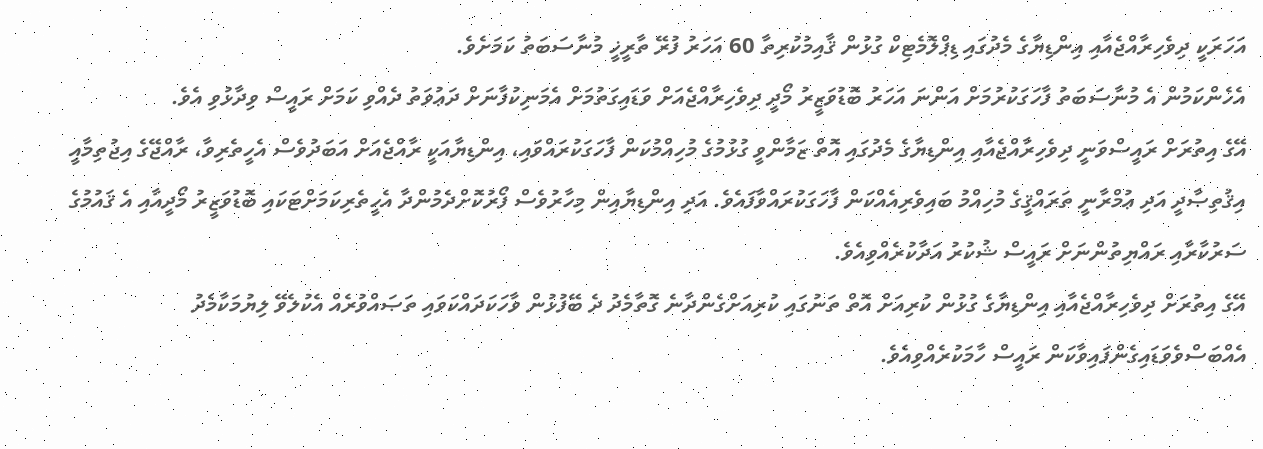އަހަރަކީ ދިވެހިރާއްޖެއާއި އިންޑިޔާގެ މެދުގައި ޑިޕްލޮމެޓިކް ގުޅުން ޤާއިމުކުރިތާ 60 އަހަރު ފުރޭ ތާރީޚީ މުނާސަބަތު ކަމަށެވެ.
އެހެންކަމުން އެ މުނާސަބަތު ފާހަގަކުރުމަށް އަންނަ އަހަރު ބޮޑުވަޒީރު މޯދީ ދިވެހިރާއްޖެއަށް ވަޑައިގަތުމަށް އެމަނިކުފާނަށް ދަޢުވަތު ދެއްވި ކަމަށް ރައީސް ވިދާޅުވި އެވެ.
އޭގެ އިތުރަށް ރައީސްވަނީ ދިވެހިރާއްޖެއާއި އިންޑިޔާގެ މެދުގައި އޮތް ޒަމާންވީ ގުޅުމުގެ މުހިއްމުކަން ފާހަގަކުރައްވައި، އިންޑިޔާއަކީ ރާއްޖެއަށް އަބަދުވެސް އެހީތެރިވާ، ރާއްޖޭގެ އިޖުތިމާއީ އިޤުތިޞާދީ އަދި ޢުމްރާނީ ތަރައްޤީގެ މުހިއްމު ބައިވެރިއެއްކަން ފާހަގަކުރައްވާފައެވެ. އަދި އިންޑިޔާއިން މިހާރުވެސް ފޯރުކޮށްދެމުންދާ އެހީތެރިކަމަށްޓަކައި ބޮޑުވަޒީރު މޯދީއާއި އެ ޤައުމުގެ ސަރުކާރާއި ރައްޔިތުންނަށް ރައީސް ޝުކުރު އަދާކުރެއްވިއެވެ.
އޭގެ އިތުރަށް ދިވެހިރާއްޖެއާއި އިންޑިޔާގެ ގުޅުން ކުރިއަށް އޮތް ތަނުގައި ކުރިއަށްގެންދާނެ ގޮތާމެދު ދެ ބޭފުޅުން ވާހަކަދައްކަވައި ތަޞައްވުރެއް އެކުލެވޭ ލިޔުމަކާމެދު އެއްބަސްވެވަޑައިގެންފައިވާކަން ރައީސް ހާމަކުރެއްވިއެވެ.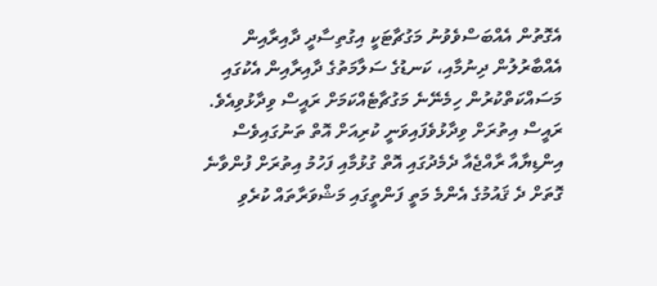އެގޮތުން އެއްބަސްވެވުނު މަގުޗާޓަކީ އިގުތިސާދީ ދާއިރާއިން އެއްބާރުލުން ދިނުމާއި، ކަނޑުގެ ސަލާމަތުގެ ދާއިރާއިން އެކުގައި މަސައްކަތްކުރުން ހިމެނޭނެ މަގުޗާޓެއްކަމަށް ރައީސް ވިދާޅުވިއެވެ.
ރައީސް އިތުރަށް ވިދާޅުވެފައިވަނީ ކުރިއަށް އޮތް ތަނުގައިވެސް އިންޑިޔާއާ ރާއްޖެއާ ދެމެދުގައި އޮތް ގުޅުމާއި ފަހުމު އިތުރަށް ފުންވާނެ ގޮތަށް ދެ ޤައުމުގެ އެންމެ މަތީ ފަންތީގައި މަޝްވަރާތައް ކުރެވި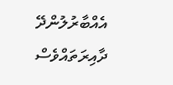އެއްބާރުލުންދޭ ދާއިރަތައްވެސް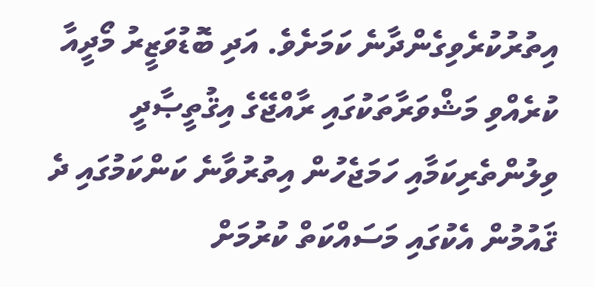އިތުރުކުރެވިގެންދާނެ ކަމަށެވެ. އަދި ބޮޑުވަޒީރު މޯދީއާ ކުރެއްވި މަޝްވަރާތަކުގައި ރާއްޖޭގެ އިޤުތީޞާދީ ވިލުންތެރިކަމާއި ހަމަޖެހުން އިތުރުވާނެ ކަންކަމުގައި ދެ ޤައުމުން އެކުގައި މަސައްކަތް ކުރުމަށް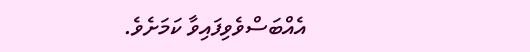އެއްބަސްވެވިފައިވާ ކަމަށެވެ.